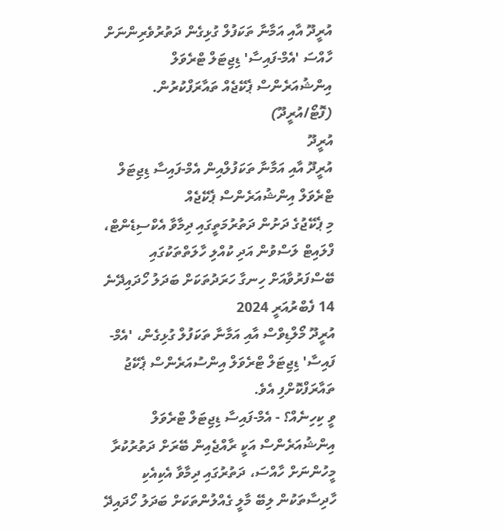އުރީދޫ އާއި އަމާނާ ތަކަފުލް ގުޅިގެން ދަތުރުވެރިންނަށް ހާއްސަ 'އެމް-ފައިސާ' ޑިޖިޓަލް ޓްރެވަލް އިންޝުއަރެންސް ޕެކޭޖެއް ތައާރަފްކުރުން. (ފޮޓޯ/އުރީދޫ)
އުރީދޫ
އުރީދޫ އާއި އަމާނާ ތަކަފުލްއިން އެމް-ފައިސާ ޑިޖިޓަލް ޓްރެވަލް އިންޝުއަރެންސް ޕެކޭޖެއް
މި ޕެކޭޖުގެ ދަށުން ދަތުރުމަތީގައި ދިމާވާ އެކްސިޑެންޓް، ފްލައިޓް ލަސްވުން އަދި ކުއްލި ހާލަތްތަކުގައި ބޭސްފަރުވާއަށް ހިނގާ ހަރަދުތަކަށް ބަދަލު ހޯދައިދޭނެ
14 ފެބްރުއަރީ 2024
އުރީދޫ މޯލްޑިވްސް އާއި އަމާނާ ތަކަފުލް ގުޅިގެން، 'އެމް-ފައިސާ' ޑިޖިޓަލް ޓްރެވަލް އިންސުއަރެންސް ޕެކޭޖު ތައާރަފްކޮށްފި އެވެ.
ވީ ކިހިނެއް؟ - އެމް-ފައިސާ ޑިޖިޓަލް ޓްރެވަލް އިންޝުއަރެންސް އަކީ ރާއްޖެއިން ބޭރަށް ދަތުރުކުރާ މީހުންނަށް ހާއްސަ، ދަތުރުގައި ދިމާވާ އެކިއެކި ހާދިސާތަކުން ލިބޭ މާލީ ގެއްލުންތަކަށް ބަދަލު ހޯދައިދޭ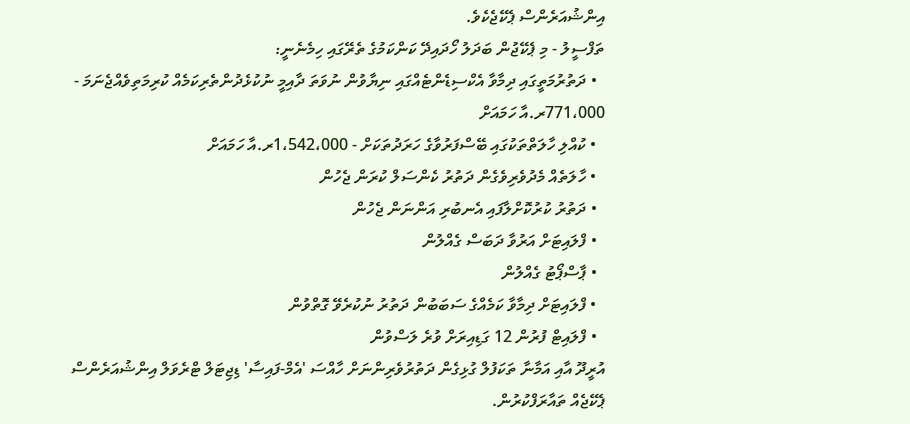އިންޝުއަރެންސް ޕެކޭޖެކެވެ.
ތަފްސީލު - މި ޕެކޭޖުން ބަދަލު ހޯދައިދޭ ކަންކަމުގެ ތެރޭގައި ހިމެނެނީ:
  • ދަތުރުމަތީގައި ދިމާވާ އެކްސިޑެންޓެއްގައި ނިޔާވުން ނުވަތަ ދާއިމީ ނުކުޅެދުންތެރިކަމެއް ކުރިމަތިވެއްޖެނަމަ - 771،000ރ.އާ ހަމައަށް
  • ކުއްލި ހާލަތްތަކުގައި ބޭސްފަރުވާގެ ހަރަދުތަކަށް - 1،542،000ރ.އާ ހަމައަށް
  • ހާލަތެއް މެދުވެރިވެގެން ދަތުރު ކެންސަލް ކުރަން ޖެހުން
  • ދަތުރު ކުރުކޮށްލާފައި އެނބުރި އަންނަން ޖެހުން
  • ފްލައިޓަށް އަރުވާ ދަބަސް ގެއްލުން
  • ޕާސްޕޯޓު ގެއްލުން
  • ފްލައިޓަށް ދިމާވާ ކަމެއްގެ ސަބަބުން ދަތުރު ނުކުރެވޭ ގޮތްވުން
  • ފްލައިޓް ފުރުން 12 ގަޑިއިރަށް ވުރެ ލަސްވުން
އުރީދޫ އާއި އަމާނާ ތަކަފުލް ގުޅިގެން ދަތުރުވެރިންނަށް ހާއްސަ 'އެމް-ފައިސާ' ޑިޖިޓަލް ޓްރެވަލް އިންޝުއަރެންސް ޕެކޭޖެއް ތައާރަފްކުރުން.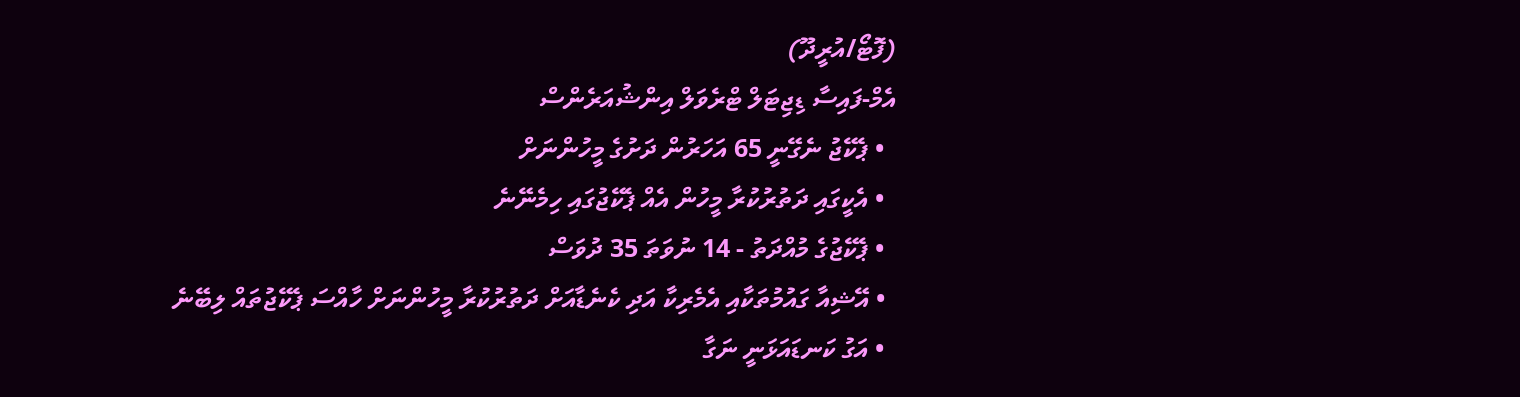(ފޮޓޯ/އުރީދޫ)
އެމް-ފައިސާ ޑިޖިޓަލް ޓްރެވަލް އިންޝުއަރެންސް
  • ޕެކޭޖު ނެގޭނީ 65 އަހަރުން ދަށުގެ މީހުންނަށް
  • އެކީގައި ދަތުރުކުރާ މީހުން އެއް ޕެކޭޖުގައި ހިމެނޭނެ
  • ޕެކޭޖުގެ މުއްދަތު - 14 ނުވަތަ 35 ދުވަސް
  • އޭޝިއާ ގައުމުތަކާއި އެމެރިކާ އަދި ކެނެޑާއަށް ދަތުރުކުރާ މީހުންނަށް ހާއްސަ ޕެކޭޖުތައް ލިބޭނެ
  • އަގު ކަނޑައަޅަނީ ނަގާ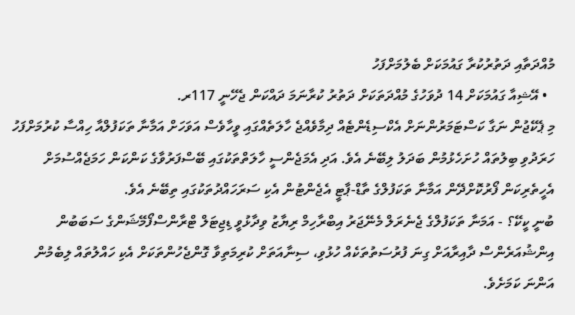މުއްދަތާއި ދަތުރުކުރާ ގައުމަކަށް ބެލުމަށްފަހު
  • އޭޝިއާ ގައުމަކަށް 14 ދުވަހުގެ މުއްދަތަކަށް ދަތުރު ކުރާނަމަ ދައްކަން ޖެހޭނީ 117ރ.
މި ޕެކޭޖުން ނަގާ ކަސްޓަމަރުންނަށް އެކްސިޑެންޓެއް ދިމާވެއްޖެ ހާލަތެއްގައި ވީހާވެސް އަވަހަށް އަމާނާ ތަކަފުލްއާ ހިއްސާ ކުރުމަށްފަހު ހަރަދުވި ބިލުތައް ހުށަހެޅުމުން ބަދަލު ލިބޭނެ އެވެ. އަދި އެމަޖެންސީ ހާލަތްތަކުގައި ބޭސްފަރުވާގެ ކަންކަން ހަމަޖެއްސުމަށް އެހީތެރިކަން ފޯރުކޮށްދޭން އަމާނާ ތަކަފުލްގެ ތާޑް-ޕާޓީ އެޖެންޓުން އެކި ސަރަހައްދުތަކުގައި ތިބޭނެ އެވެ.
ބުނީ ކީކޭ؟ - އަމަނާ ތަކަފުލްގެ ޖެނެރަލް މެނޭޖަރު އިބްރާހިމް ރިޔާޒު ވިދާޅުވީ ޑިޖިޓަލް ޓްރާންސްފޯމޭޝަންގެ ސަބަބުން އިންޝުއަރެންސް ދާއިރާއަށް ގިނަ ފުރުސަތުތަކެއް ހުޅުވި، ސިނާއަތަށް ކުރިމަތިވާ ގޮންޖެހުންތަކަށް އެކި ހައްލުތައް ލިބެމުން އަންނަ ކަމަށެވެ.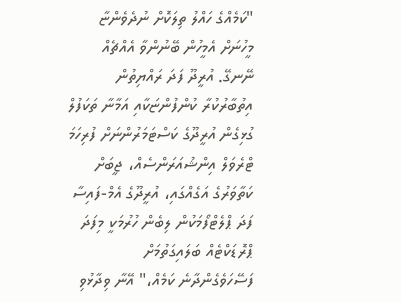"ކަމެއްގެ ހައްލު ތިލަކޮށް ނުދެވެންޏާ މީހުނަށް އެމީހުން ބޭނުންވާ އެއްޗެއް ނޭނގޭ. އުރީދޫ ފަދަ ރައްޔިތުން އިތުބާރުކުރާ ކުންފުންޏަކާއި އަމާނާ ތަކަފުލް ގުޅިގެން އުރީދޫގެ ކަސްޓަމަރުންނަށް ފުރިހަމަ ޓްރެވަލް އިންޝުއަރަންސެއް، ޖީބަށް ކަތާވަރުގެ އަގެއްގައި، އުރީދޫގެ އެމް-ފައިސާ ފަދަ ޕްލެޓްފޯމަކުން ލިބެން ހުރުމަކީ މިފަދަ ޕްރޮޑަކްޓެއް ބަލައިގަތުމަށް ފަސޭހަވެގެންދާނެ ކަމެއް،" އޭނާ ވިދާޅުވި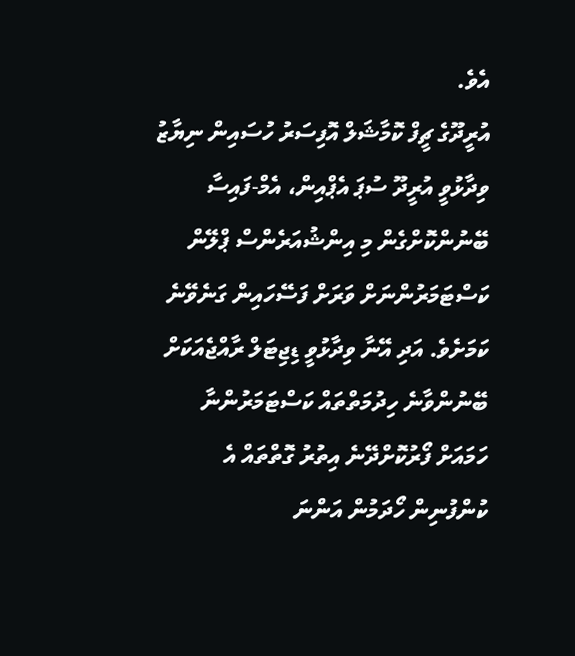އެވެ.
އުރީދޫގެ ޗީފް ކޮމާޝަލް އޮފިސަރު ހުސައިން ނިޔާޒު ވިދާޅުވީ އުރީދޫ ސުޕަ އެޕްއިން، އެމް-ފައިސާ ބޭނުންކޮށްގެން މި އިންޝުއަރެންސް ޕްލޭން ކަސްޓަމަރުންނަށް ވަރަށް ފަސޭހައިން ގަނެވޭނެ ކަމަށެވެ. އަދި އޭނާ ވިދާޅުވީ ޑިޖިޓަލް ރާއްޖެއަކަށް ބޭނުންވާނެ ހިދުމަތްތައް ކަސްޓަމަރުންނާ ހަމައަށް ފޯރުކޮށްދޭނެ އިތުރު ގޮތްތައް އެ ކުންފުނިން ހޯދަމުން އަންނަ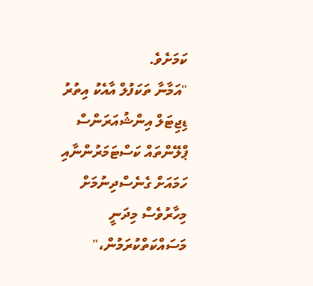ކަމަށެވެ.
"އަމާނާ ތަކަފުލް އާއެކު އިތުރު ޑިޖިޓަލް އިންޝުއަރަންސް ޕްލޭންތައް ކަސްޓަމަރުންނާއި ހަމައަށް ގެނެސްދިނުމަށް މިހާރުވެސް މިދަނީ މަސައްކަތްކުރަމުން،"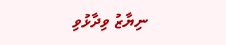ނިޔާޒު ވިދާޅުވި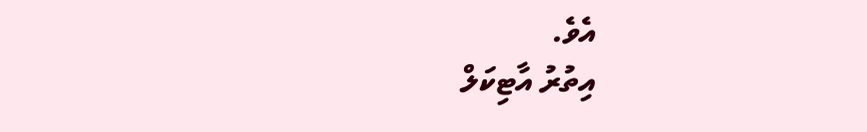އެވެ.
އިތުރު އާޓިކަލް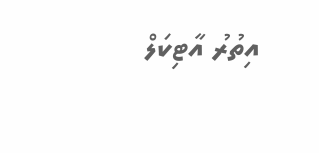އިތުރު އާޓިކަލް